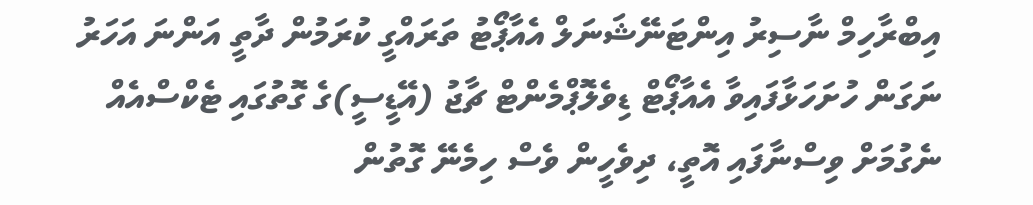އިބްރާހިމް ނާސިރު އިންޓަނޭޝަނަލް އެއާޕޯޓު ތަރައްގީ ކުރަމުން ދާތީ އަންނަ އަހަރު ނަގަން ހުށަހަޅާފައިވާ އެއާޕޯޓް ޑިވެލޮޕްމެންޓް ޗާޖު (އޭޑީސީ)ގެ ގޮތުގައި ޓެކްސްއެއް ނެގުމަށް ވިސްނާފައި އޮތީ، ދިވެހީން ވެސް ހިމެނޭ ގޮތުން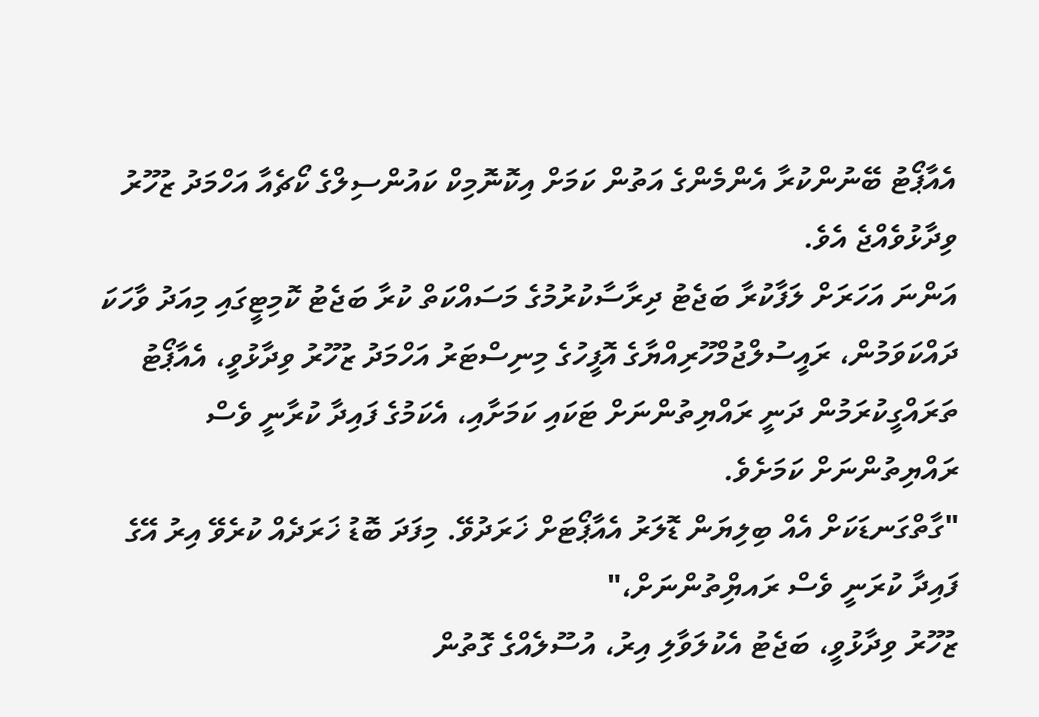އެއާޕޯޓު ބޭނުންކުރާ އެންމެންގެ އަތުން ކަމަށް އިކޮނޮމިކް ކައުންސިލްގެ ކޯޗެއާ އަހްމަދު ޒުހޫރު ވިދާޅުވެއްޖެ އެވެ.
އަންނަ އަހަރަށް ލަފާކުރާ ބަޖެޓު ދިރާސާކުރުމުގެ މަސައްކަތް ކުރާ ބަޖެޓު ކޮމިޓީގައި މިއަދު ވާހަކަ ދައްކަވަމުން، ރައީސުލްޖުމްހޫރިއްޔާގެ އޮފީހުގެ މިނިސްޓަރު އަހްމަދު ޒުހޫރު ވިދާޅުވީ، އެއާޕޯޓު ތަރައްގީކުރަމުން ދަނީ ރައްޔިތުންނަށް ޓަކައި ކަމަށާއި، އެކަމުގެ ފައިދާ ކުރާނީ ވެސް ރައްޔިތުންނަށް ކަމަށެވެ.
"ގާތްގަނޑަކަށް އެއް ބިލިޔަން ޑޮލަރު އެއާޕޯޓަށް ޚަރަދުވޭ. މިފަދަ ބޮޑު ޚަރަދެއް ކުރެވޭ އިރު އޭގެ ފައިދާ ކުރަނީ ވެސް ރައޔްިތުންނަށް،"
ޒުހޫރު ވިދާޅުވީ، ބަޖެޓު އެކުލަވާލި އިރު، އުސޫލެއްގެ ގޮތުން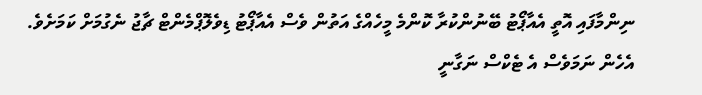ނިންމާފައި އޮތީ އެއާޕޯޓު ބޭނުންކުރާ ކޮންމެ މީހެއްގެ އަތުން ވެސް އެއާޕޯޓު ޑިވެލޮޕްމެންޓް ޗާޖު ނެގުމަށް ކަމަށެވެ. އެހެން ނަމަވެސް އެ ޓެކްސް ނަގާނީ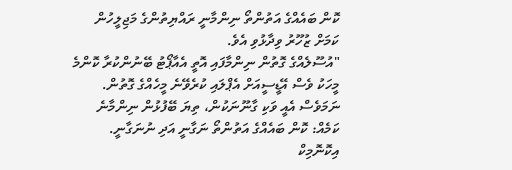ކޮން ބައެއްގެ އަތުންތޯ ނިންމާނީ ރައްޔިތުންގެ މަޖިލީހުން ކަމަށް ޒުހޫރު ވިދާޅުވި އެވެ.
"އުސޫލެއްގެ ގޮތުން ނިންމާފައި އޮތީ އެއާޕޯޓު ބޭނުންކުރާ ކޮންމެ މީހަކު ވެސް އޭޑީސީއަށް އެޕްލައި ކުރެވޭނެ މީހެއްގެ ގޮތުން. ނަމަވެސް އެއީ ވަކި ގާނޫނަކުން، ތިޔަ ބޭފުޅުން ނިންމާނެ ކަމެއް: ކޮން ބައެއްގެ އަތުންތޯ ނަގާނީ އަދި ނުނަގާނީ. އިކޮނޮމިކް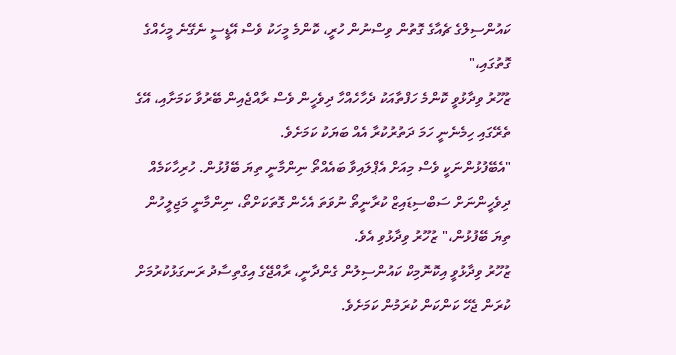ކައުންސިލްގެ ޗެއާގެ ގޮތުން ވިސްނުން ހުރީ، ކޮންމެ މީހަކު ވެސް އޭޑީސީ ނެގޭނެ މީހެއްގެ ގޮތުގައި،"
ޒުހޫރު ވިދާޅުވީ ކޮންމެ ހަފްތާއަކު ދެހާހެއްހާ ދިވެހީން ވެސް ރާއްޖެއިން ބޭރުވާ ކަމަށާއި، އޭގެ ތެރޭގައި ހިމެނެނީ ހަމަ ދަތުރުކުރާ އެއް ބަޔަކު ކަމަށެވެ.
"އެބޭފުޅުންނަކީ ވެސް މިއަށް އެޕްލައިވާ ބައެއްތޯ ނިންމާނީ ތިޔަ ބޭފުޅުން. ހުރިހާކަމެއް ދިވެހީންނަށް ސަބްސިޑައިޒް ކުރާނީތޯ ނުވަތަ އެހެން ގޮތަކަށްތޯ، ނިންމާނީ މަޖިލީހުން ތިޔަ ބޭފުޅުން،" ޒުހޫރު ވިދާޅުވި އެވެ.
ޒުހޫރު ވިދާޅުވީ އިކޮނޮމިކް ކައުންސިލުން ގެންދާނީ، ރާއްޖޭގެ އިގްތިސާދު ރަނގަޅުކުރުމަށް ކުރަން ޖެހޭ ކަންކަން ކުރަމުން ކަމަށެވެ.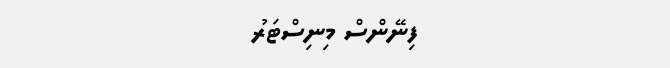ފިނޭންސް މިނިސްޓަރު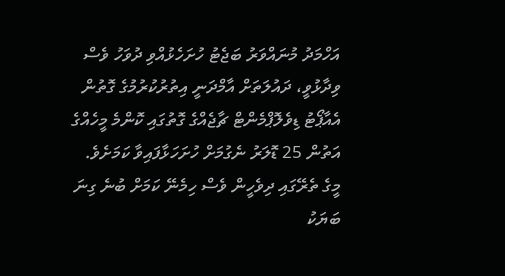އަހްމަދު މުނައްވަރު ބަޖެޓު ހުށަހެޅުއްވި ދުވަހު ވެސް ވިދާޅުވީ، ދައުލަތަށް އާމްދަނީ އިތުރުކުރުމުގެ ގޮތުން އެއާޕޯޓު ޑިވެލޮޕްމެންޓް ޗާޖެއްގެ ގޮތުގައި ކޮންމެ މީހެއްގެ އަތުން 25 ޑޮލަރު ނެގުމަށް ހުށަހަޅާފައިވާ ކަމަށެވެ.
މީގެ ތެރޭގައި ދިވެހީން ވެސް ހިމެނޭ ކަމަށް ބުނެ ގިނަ ބަޔަކު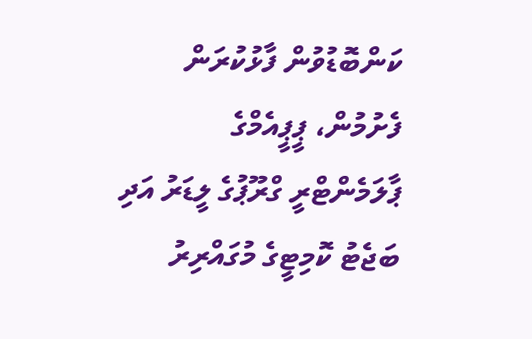ކަންބޮޑުވުން ފާޅުކުރަން ފެށުމުން، ޕީޕީއެމްގެ ޕާލަމެންޓްރީ ގްރޫޕުގެ ލީޑަރު އަދި ބަޖެޓު ކޮމިޓީގެ މުގައްރިރު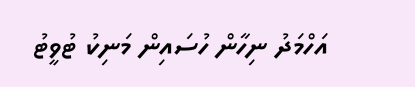އަހްމަދު ނިހާން ހުސައިން މަނިކު ޓުވީޓު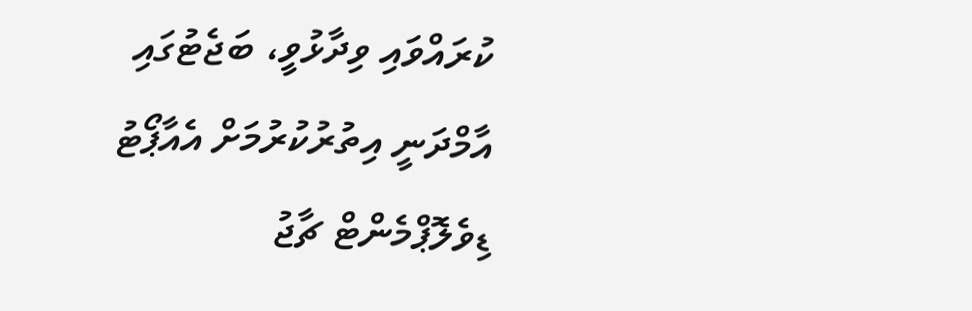ކުރައްވައި ވިދާޅުވީ، ބަޖެޓުގައި އާމްދަނީ އިތުރުކުރުމަށް އެއާޕޯޓު ޑިވެލޮޕްމެންޓް ޗާޖު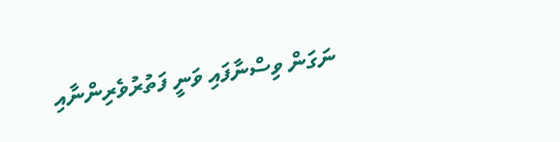ނަގަން ވިސްނާފައި ވަނީ ފަތުރުވެރިންނާއި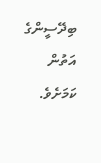ބިދޭސީންގެ އަތުން ކަމަށެވެ.